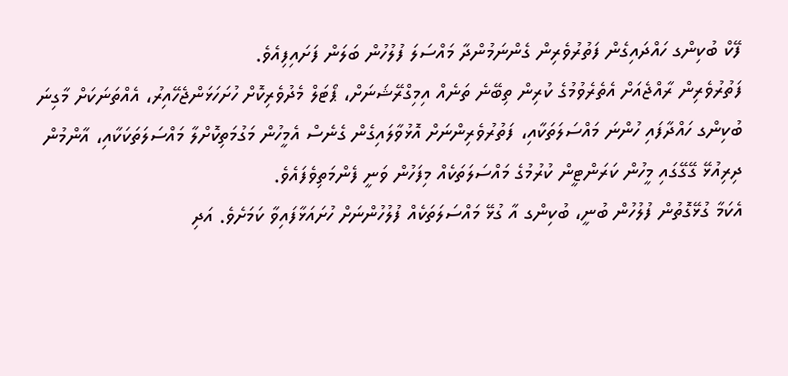ފޭކް ބުކިންގ ހައްދައިގެން ފަތުރުވެރިން ގެންނަމުންދާ މައްސަލަ ފުލުހުން ބަލަން ފަށައިފިއެވެ.
ފަތުރުވެރިން ރާއްޖެއަށް އެތެރެވުމުގެ ކުރިން ތިބޭނެ ތަނެއް އިމިގްރޭޝަނަށް، ޕޯޓަލް މެދުވެރިކޮށް ހުށަހަޅަންޖެހޭއިރު، އެއްތަނަކަށް މާގިނަ ބުކިންގ ހައްދާފައި ހުންނަ މައްސަލަތަކާއި، ފަތުރުވެރިންނަށް އޮޅުވާލައިގެން ގެނެސް އެމީހުން މަގުމަތިކޮށްލާ މައްސަލަތަކަކާއި، އާންމުން ދިރިއުޅޭ ގޭގޭގައި މީހުން ކަރަންޓީން ކުރުމުގެ މައްސަލަތަކެއް މިފަހުން ވަނީ ފެންމަތިވެފައެވެ.
އެކަމާ ގުޅޭގޮތުން ފުލުހުން ބުނީ، ބުކިންގ އާ ގުޅޭ މައްސަލަތަކެއް ފުލުހުންނަށް ހުށައަޅާފައިވާ ކަމަށެވެ. އަދި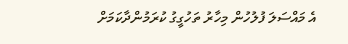އެ މައްސަލަ ފުލުހުން މިހާރު ތަހުގީގު ކުރަމުންދާކަމަށް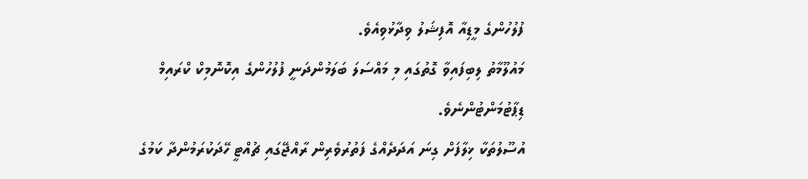ފުލުހުންގެ މީޑިއާ އޮފިޝަލު ވިދާޅުވިއެވެ.
މައުލޫމާތު ލިބިފައިވާ ގޮތުގައި މި މައްސަލަ ބަލަމުންދަނީ ފުލުހުންގެ އިކޮނޮމިކް ކްރައިމް ޑިޕާޓުމަންޓުންނެވެ.
އުސޫލުތަކާ ޚިލާފަށް ގިނަ އަދަދެއްގެ ފަތުރުވެރިން ރާއްޖޭގައި ޗުއްޓީ ހޭދަކުރަމުންދާ ކަމުގެ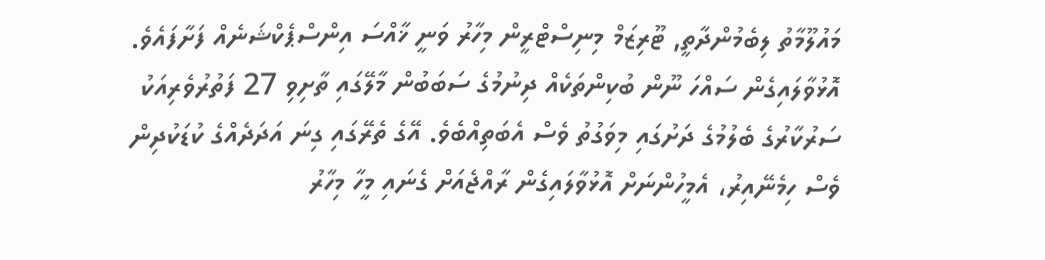މައުލޫމާތު ލިބެމުންދާތީ, ޓޫރިޒަމް މިނިސްޓްރީން މިހާރު ވަނީ ޚާއްސަ އިންސްޕެކްޝަނެއް ފަށާފައެވެ. އޮޅުވާލައިގެން ސައްހަ ނޫން ބުކިންތަކެއް ދިނުމުގެ ސަބަބުން މާލޭގައި ތާށިވި 27 ފަތުރުވެރިއަކު ސަރުކާރުގެ ބެލުމުގެ ދަށުގައި މިވަގުތު ވެސް އެބަތިއްބެވެ. އޭގެ ތެރޭގައި ގިނަ އަދަދެއްގެ ކުޑަކުދިން ވެސް ހިމެނޭއިރު، އެމީހުންނަށް އޮޅުވާލައިގެން ރާއްޖެއަށް ގެނައި މީހާ މިހާރު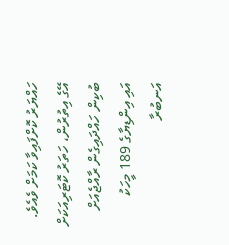ހައްޔަރު ކޮށްފައިވާ ކަމަށް ވެއެވެ.
އޭގެ އިތުރުން، ހަތަރު ކޮޓަރިއަކަށް ބުކިން ހައްދައިގެން ރާއްޖެއަށް އައި އިންޑިޔާގެ 189 މީހަކު އަނބުރާ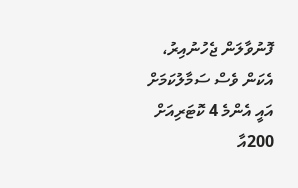ފޮނުވާލަން ޖެހުނުއިރު، އެކަން ވެސް ސަމާލުކަމަށް އައީ އެންމެ 4 ކޮޓަރިއަށް 200އާ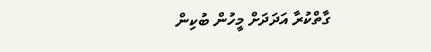ގާތްކުރާ އަދަދަށް މީހުން ބުކިން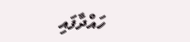ހައްދާފައި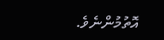އޮތުމުންނެވެ.